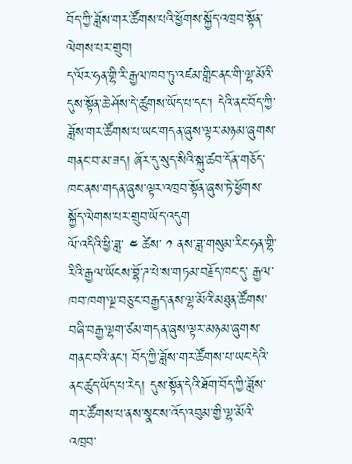བོད་ཀྱི་ཟློས་གར་ཚོགས་པའི་ཕྱོགས་སྐྱོད་འཁྲབ་སྟོན་ལེགས་པར་གྲུབ།
ད་ལོར་ཧན་གྷི་རི་རྒྱལ་ཁབ་ཏུ་འཛམ་གླིང་ནང་གི་ལྷ་མོའི་དུས་སྟོན་ཆེ་ཤོས་དེ་ཚུགས་ཡོད་པ་དང་། དེའི་ནང་བོད་ཀྱི་ཟློས་གར་ཚོགས་པ་ཡང་གདན་ཞུས་ལྟར་མཉམ་ཞུགས་གནང་བ་མ་ཟད། ཞོར་དུ་སུད་སིའི་སྐུ་ཚབ་དོན་གཅོད་ཁང་ནས་གདན་ཞུས་ལྟར་འཁྲབ་སྟོན་ཞུས་ཏེ་ཕྱོགས་སྐྱོད་ལེགས་པར་གྲུབ་ཡོད་འདུག
ལོ་འདིའི་ཕྱི་ཟླ་ ༤ ཚེས་ ༡ ནས་ཟླ་གསུམ་རིང་ཧན་གྷི་རིའི་རྒྱལ་ཡོངས་བྷོ་ཌ་པེ་ས་གཏམ་བརྗོད་ཁང་དུ་ རྒྱལ་ཁབ་ཁག་ལྔ་བཅུ་ང་བརྒྱད་ནས་ལྷ་མོའི་མཐུན་ཚོགས་བཞི་བརྒྱ་ལྷག་ཙམ་གདན་ཞུས་ལྟར་མཉམ་ཞུགས་གནང་བའི་ནང་། བོད་ཀྱི་ཟློས་གར་ཚོགས་པ་ཡང་དེའི་ནང་ཚུད་ཡོད་པ་རེད། དུས་སྟོན་དེའི་ཐོག་བོད་ཀྱི་ཟློས་གར་ཚོགས་པ་ནས་སྣང་ས་འོད་འབུམ་གྱི་ལྷ་མོའི་འཁྲབ་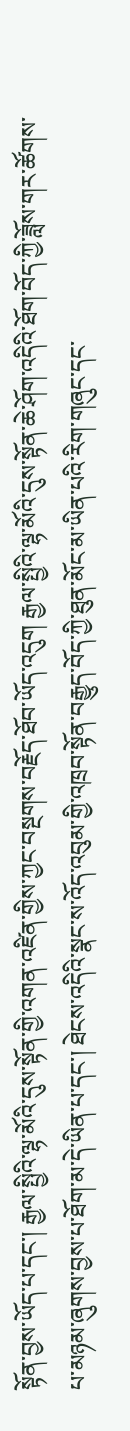སྟོན་བྱས་ཡོད་པ་དང་། རྒྱལ་སྤྱིའི་ལྷ་མོའི་དུས་སྟོན་གྱི་འགན་འཛིན་གྱིས་ཀྱང་བསྔགས་བརྗོད་ཐོབ་ཡོད་འདུག རྒྱལ་སྤྱིའི་ལྷ་མོའི་དུས་སྟོན་ཆེ་ཤོག་འདིའི་ཐོག་བོད་ཀྱི་ཟློས་གར་ཚོགས་པ་མཉམ་ཞུགས་བྱས་པ་ཐོག་མ་དེ་ཡིན་པ་དང་། ཐེངས་འདིའི་སྣང་ས་འོད་འབུམ་གྱི་འཁྲབ་སྟོན་བརྒྱུད་བོད་ཀྱི་ཐུན་མོང་མ་ཡིན་པའི་རིག་གཞུང་དང་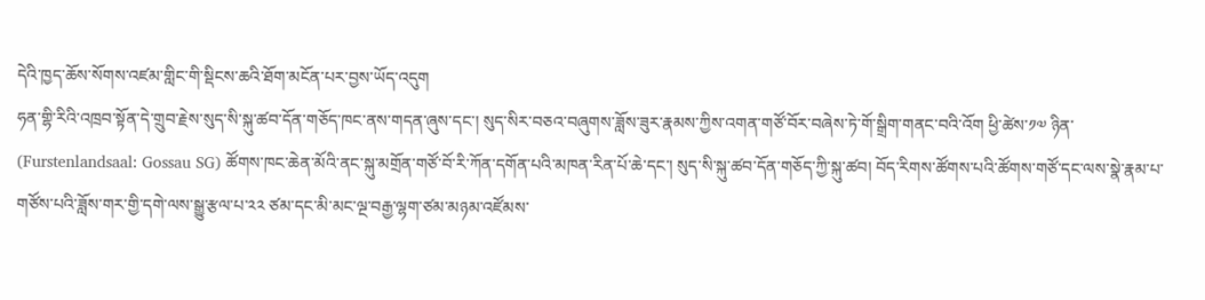དེའི་ཁྱད་ཆོས་སོགས་འཛམ་གླིང་གི་སྡིངས་ཆའི་ཐོག་མངོན་པར་བྱས་ཡོད་འདུག
ཧན་གྷི་རིའི་འཁྲབ་སྟོན་དེ་གྲུབ་རྗེས་སུད་སི་སྐུ་ཚབ་དོན་གཅོད་ཁང་ནས་གདན་ཞུས་དང་། སུད་སིར་བཅའ་བཞུགས་ཟློས་ཟུར་རྣམས་ཀྱིས་འགན་གཙོ་བོར་བཞེས་ཏེ་གོ་སྒྲིག་གནང་བའི་འོག ཕྱི་ཚེས་༡༧ ཉིན་ (Furstenlandsaal: Gossau SG) ཚོགས་ཁང་ཆེན་མོའི་ནང་སྐུ་མགྲོན་གཙོ་བོ་རི་ཀོན་དགོན་པའི་མཁན་རིན་པོ་ཆེ་དང་། སུད་སི་སྐུ་ཚབ་དོན་གཅོད་ཀྱི་སྐུ་ཚབ། བོད་རིགས་ཚོགས་པའི་ཚོགས་གཙོ་དང་ལས་སྣེ་རྣམ་པ་གཙོས་པའི་ཟློས་གར་གྱི་དགེ་ལས་སྒྱུ་རྩལ་པ་༢༢ ཙམ་དང་མི་མང་ལྔ་བརྒྱ་ལྷག་ཙམ་མཉམ་འཛོམས་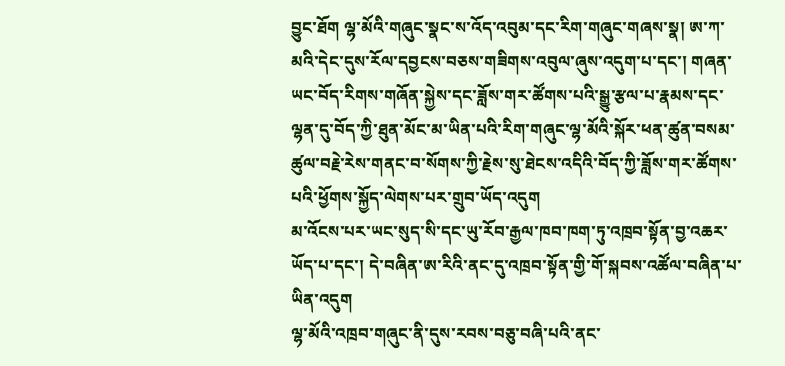བྱུང་ཐོག ལྷ་མོའི་གཞུང་སྣང་ས་འོད་འབུམ་དང་རིག་གཞུང་གཞས་སྣ། ཨ་ཀ་མའི་དེང་དུས་རོལ་དབྱངས་བཅས་གཟིགས་འབུལ་ཞུས་འདུག་པ་དང་། གཞན་ཡང་བོད་རིགས་གཞོན་སྐྱེས་དང་ཟློས་གར་ཚོགས་པའི་སྒྱུ་རྩལ་པ་རྣམས་དང་ལྷན་དུ་བོད་ཀྱི་ཐུན་མོང་མ་ཡིན་པའི་རིག་གཞུང་ལྷ་མོའི་སྐོར་ཕན་ཚུན་བསམ་ཚུལ་བརྗེ་རེས་གནང་བ་སོགས་ཀྱི་རྗེས་སུ་ཐེངས་འདིའི་བོད་ཀྱི་ཟློས་གར་ཚོགས་པའི་ཕྱོགས་སྐྱོད་ལེགས་པར་གྲུབ་ཡོད་འདུག
མ་འོངས་པར་ཡང་སུད་སི་དང་ཡུ་རོབ་རྒྱལ་ཁབ་ཁག་ཏུ་འཁྲབ་སྟོན་བྱ་འཆར་ཡོད་པ་དང་། དེ་བཞིན་ཨ་རིའི་ནང་དུ་འཁྲབ་སྟོན་གྱི་གོ་སྐབས་འཚོལ་བཞིན་པ་ཡིན་འདུག
ལྷ་མོའི་འཁྲབ་གཞུང་ནི་དུས་རབས་བཅུ་བཞི་པའི་ནང་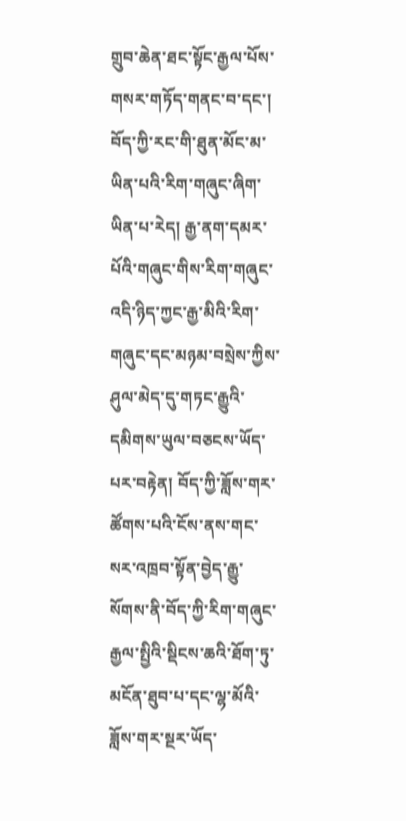གྲུབ་ཆེན་ཐང་སྟོང་རྒྱལ་པོས་གསར་གཏོད་གནང་བ་དང་། བོད་ཀྱི་རང་གི་ཐུན་མོང་མ་ཡིན་པའི་རིག་གཞུང་ཞིག་ཡིན་པ་རེད། རྒྱ་ནག་དམར་པོའི་གཞུང་གིས་རིག་གཞུང་འདི་ཉིད་ཀྱང་རྒྱ་མིའི་རིག་གཞུང་དང་མཉམ་བསྲེས་ཀྱིས་ཤུལ་མེད་དུ་གཏང་རྒྱུའི་དམིགས་ཡུལ་བཅངས་ཡོད་པར་བརྟེན། བོད་ཀྱི་ཟློས་གར་ཚོགས་པའི་ངོས་ནས་གང་སར་འཁྲབ་སྟོན་བྱེད་རྒྱུ་སོགས་ནི་བོད་ཀྱི་རིག་གཞུང་རྒྱལ་སྤྱིའི་སྡིངས་ཆའི་ཐོག་ཏུ་མངོན་ཐུབ་པ་དང་ལྷ་མོའི་ཟློས་གར་སྔར་ཡོད་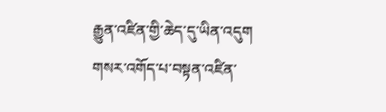རྒྱུན་འཛིན་གྱི་ཆེད་དུ་ཡིན་འདུག
གསར་འགོད་པ་བསྟན་འཛིན་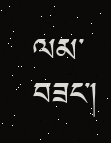ལམ་བཟང་།